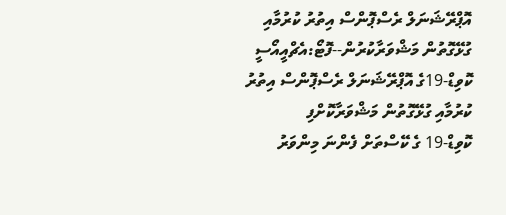އޮޕްރޭޝަނަލް ރެސްޕޮންސް އިތުރު ކުރުމާއި ގުޅޭގޮތުން މަޝްވަރާކުރުން--ފޮޓޯ:އެޗްއީއޯސީ
ކޮވިޑް-19ގެ އޮޕްރޭޝަނަލް ރެސްޕޮންސް އިތުރު ކުރުމާއި ގުޅޭގޮތުން މަޝްވަރާކޮށްފި
ކޮވިޑް-19 ގެ ކޭސްތަށް ފެންނަ މިންވަރު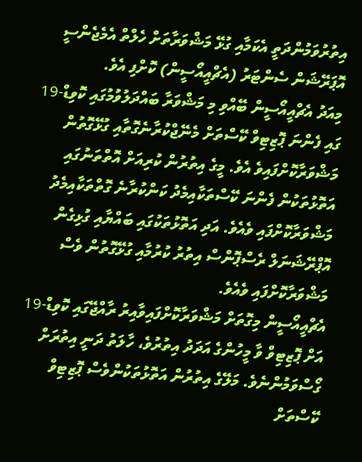އިތުރުވަމުންދަތީ އެކަމާއި ގުޅޭ މަޝްވަރާތަށް ހެލްތް އެމެޖެންސީ އޮޕަރޭޝަން ސެންޓަރު (އެޗްއީއޯސީން) ކޮށްފި އެވެ.
މިއަދު އެޗްއީއޯސީން ބޭއްވި މި މަޝްވަރާ ބައްދަލުވުމުގައި ކޮވިޑް-19 ގައި ފެންނަ ޕޮޒިޓިވް ކޭސްތަށް މެނޭޖްކުރާނެގޮތާއި ގުޅޭގޮތުން މަޝްވަރާކޮށްފައިވެ އެވެ. މީގެ އިތުރުން ކުރިއަށް އޮތްތަނުގައި އަތޮޅުތަކުން ފެންނަ ކޭސްތަކާއިމެދު ކަންކުރާނެ ގޮތްތަކާއިމެދު މަޝްވަރާކޮށްފައި ވެއެވެ. އަދި އަތޮޅުތަކުގައި ބައްޔާއި ގުޅިގެން އޮޕްރޭޝަނަލް ރެސްޕޮންސް އިތުރު ކުރުމާއި ގުޅޭގޮތުން ވެސް މަޝްވަރާކޮށްފައި ވެއެވެ.
އެޗްއީއޯސީން މިގޮތަށް މަޝްވަރާކޮށްފައިވާއިރު ރާއްޖޭގައި ކޮވިޑް-19 އަށް ޕޮޒިޓިވް ވާ މީހުންގެ އަދަދު އިތުރުވެ، ހާލަތު ދަނީ އިތުރަށް ގޯސްވަމުންނެވެ. މަލޭގެ އިތުރުން އަތޮޅުތަކުންވެސް ޕޮޒިޓިވް ކޭސްތަށް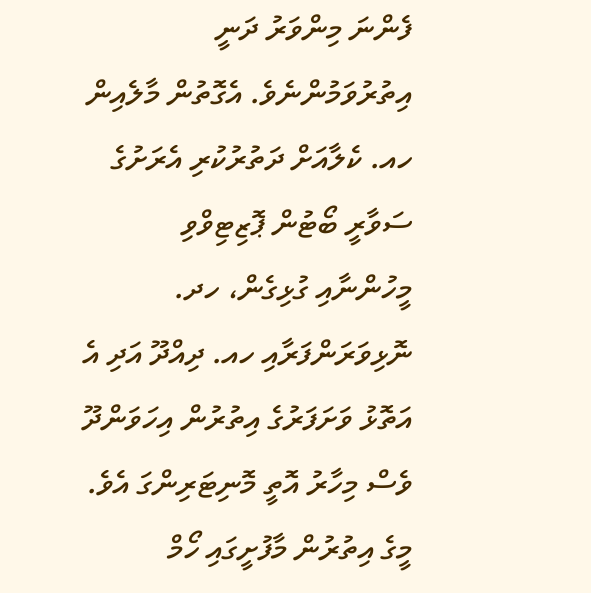ފެންނަ މިންވަރު ދަނީ އިތުރުވަމުންނެވެ. އެގޮތުން މާލެއިން ހއ. ކެލާއަށް ދަތުރުކުރި އެރަށުގެ ސަވާރީ ބޯޓުން ޕޮޒިޓިވްވި މީހުންނާއި ގުޅިގެން، ހދ. ނޮޅިވަރަންފަރާއި ހއ. ދިއްދޫ އަދި އެ އަތޮޅު ވަށަފަރުގެ އިތުރުން އިހަވަންދޫ ވެސް މިހާރު އޮތީ މޮނިޓަރިންގަ އެވެ. މީގެ އިތުރުން މާފުށީގައި ހޯމް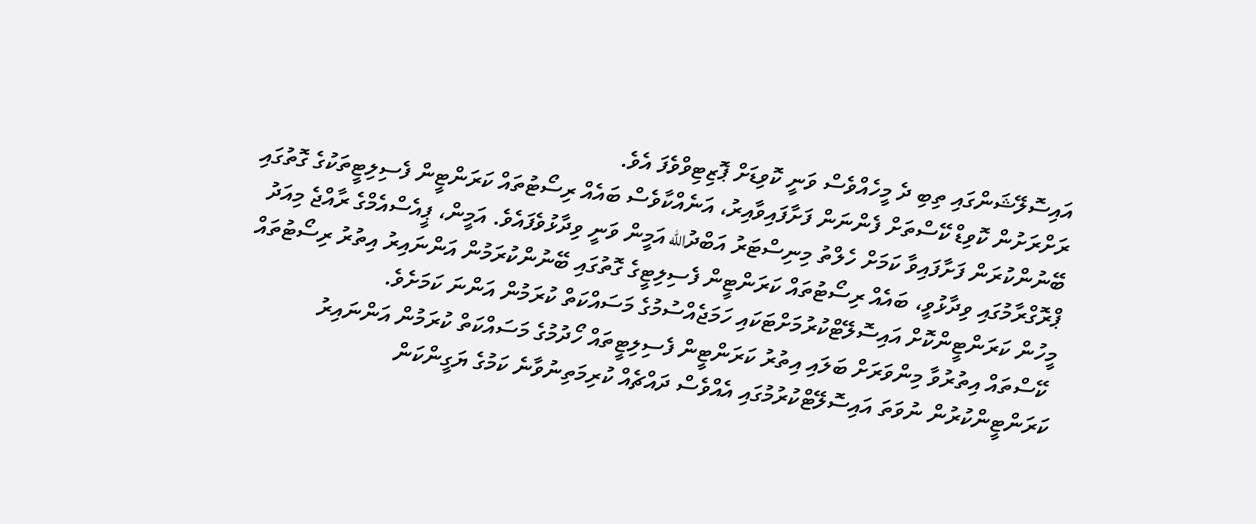އައިސޮލޭޝަންގައި ތިބި ދެ މީހެއްވެސް ވަނީ ކޮވިޑަށް ޕޮޒިޓިވްވެފަ އެވެ.
ރަށްރަށުން ކޮވިޑް ކޭސްތަށް ފެންނަން ފަށާފައިވާއިރު، އަނެއްކާވެސް ބައެއް ރިސޯޓުތައް ކަރަންޓީން ފެސިލިޓީތަކުގެ ގޮތުގައި ބޭނުންކުރަން ފަށާފައިވާ ކަމަށް ހެލްތު މިނިސްޓަރު އަބްދުالله އަމީން ވަނީ ވިދާޅުވެފައެވެ. އަމީން، ޕީއެސްއެމްގެ ރާއްޖެ މިއަދު ޕްރޮގްރާމުގައި ވިދާޅުވީ، ބައެއް ރިސޯޓުތައް ކަރަންޓީން ފެސިލިޓީގެ ގޮތުގައި ބޭނުންކުރަމުން އަންނައިރު އިތުރު ރިސޯޓުތައް މީހުން ކަރަންޓީންކޮށް އައިސޮލޭޓްކުރުމަށްޓަކައި ހަމަޖެއްސުމުގެ މަސައްކަތް ކުރަމުން އަންނަ ކަމަށެވެ.
 ކޭސްތައް އިތުރުވާ މިންވަރަށް ބަލައި އިތުރު ކަރަންޓީން ފެސިލިޓީތައް ހޯދުމުގެ މަސައްކަތް ކުރަމުން އަންނައިރު ކަރަންޓީންކުރުން ނުވަތަ އައިސޮލޭޓްކުރުމުގައި އެއްވެސް ދައްޗެއް ކުރިމަތިނުވާނެ ކަމުގެ ޔަގީންކަން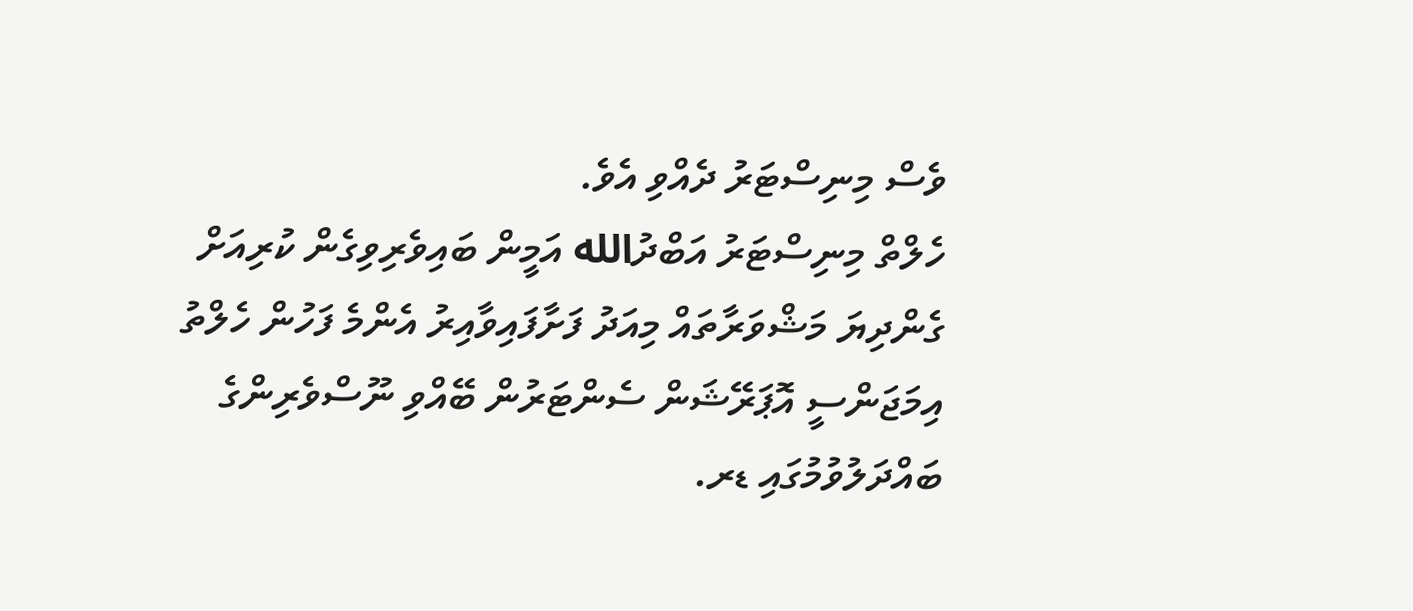ވެސް މިނިސްޓަރު ދެއްވި އެވެ.
ހެލްތް މިނިސްޓަރު އަބްދުالله އަމީން ބައިވެރިވިގެން ކުރިއަށް ގެންދިޔަ މަޝްވަރާތައް މިއަދު ފަށާފައިވާއިރު އެންމެ ފަހުން ހެލްތު އިމަޖަންސީ އޮޕަރޭޝަން ސެންޓަރުން ބޭއްވި ނޫސްވެރިންގެ ބައްދަލުވުމުގައި ޑރ.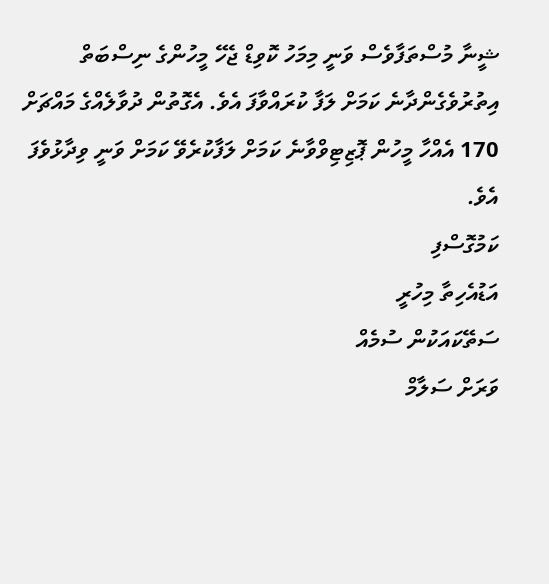ޝީނާ މުސްތަފާވެސް ވަނީ މިމަހު ކޮވިޑް ޖެހޭ މީހުންގެ ނިސްބަތް އިތުރުވެގެންދާނެ ކަމަށް ލަފާ ކުރައްވާފަ އެވެ. އެގޮތުން ދުވާލެއްގެ މައްޗަށް 170 އެއްހާ މީހުން ޕޮޒިޓިވްވާނެ ކަމަށް ލަފާކުރެވޭ ކަމަށް ވަނީ ވިދާޅުވެފަ އެވެ.
ކަމުގޮސްފި
އަޑުއެހިތާ މިހުރީ
ސަތޭކައަކުން ސުމެއް
ވަރަށް ސަލާމް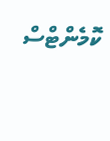ކޮމެންޓްސް